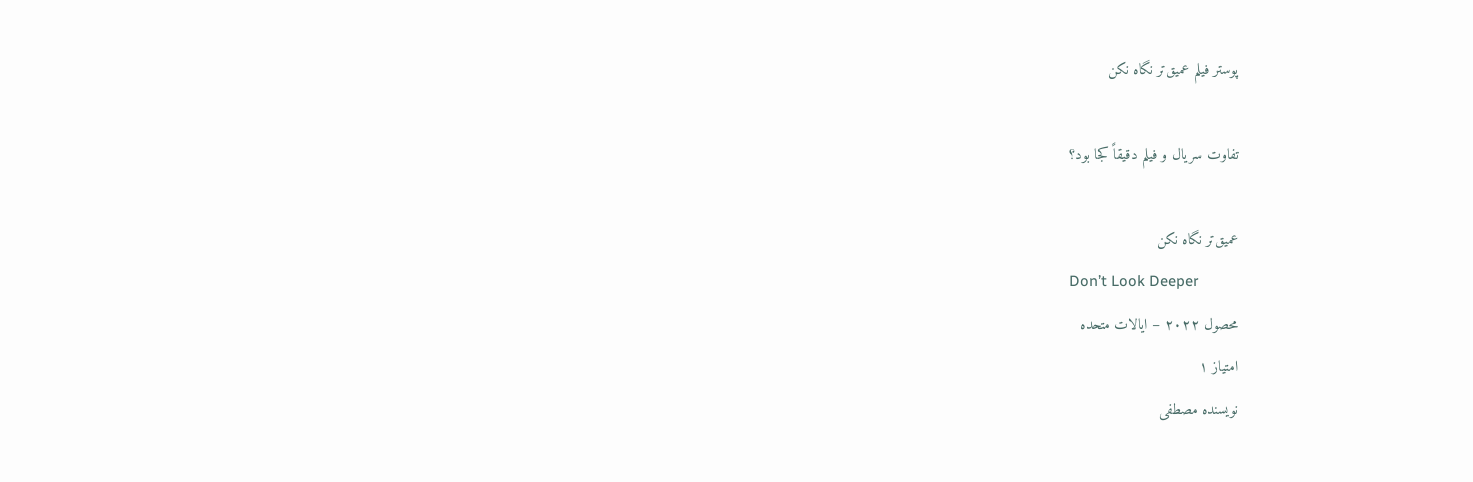پوستر فیلم عمیق‌تر نگاه نکن

تفاوت سریال و فیلم دقیقاً کجا بود؟

عمیق‌تر نگاه نکن
Don’t Look Deeper
محصول ۲۰۲۲ – ایالات متحده
امتیاز ۱
نویسنده مصطفی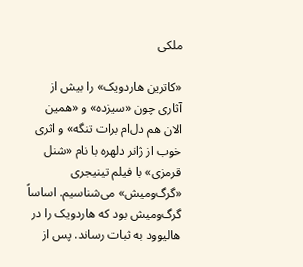ملکی

«کاترین هاردویک» را بیش از آثاری چون «سیزده» و «همین الان هم دل‌ام برات تنگه» و اثری خوب از ژانر دلهره با نام «شنل قرمزی» با فیلم تینیجری «گرگ‌و‌میش» می‌شناسیم. اساساً گرگ‌و‌میش بود که هاردویک را در هالیوود به ثبات رساند. پس از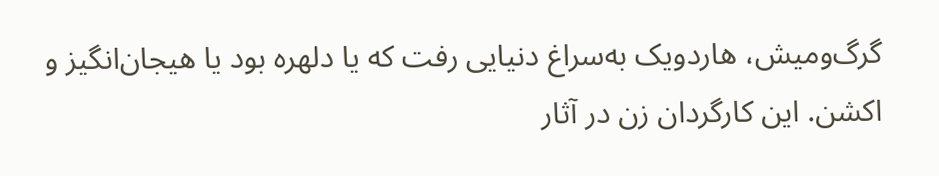گرگ‌و‌میش، هاردویک به‌سراغ دنیایی رفت که یا دلهره بود یا هیجان‌انگیز و اکشن. این کارگردان زن در آثار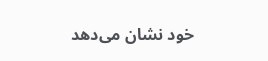خود نشان می‌دهد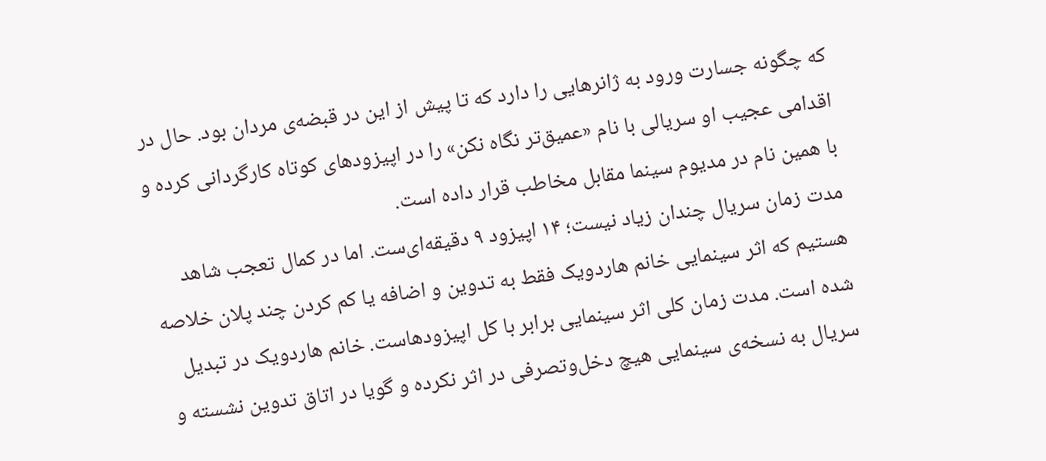که چگونه جسارت ورود به ژانرهایی را دارد که تا پیش از این در قبضه‌ی مردان بود. حال در اقدامی عجیب او سریالی با نام «عمیق‌تر نگاه نکن» را در اپیزودهای کوتاه کارگردانی کرده و با همین نام در مدیوم سینما مقابل مخاطب قرار داده است.
مدت زمان سریال چندان زیاد نیست؛ ۱۴ اپیزود ۹ دقیقه‌ای‌ست. اما در کمال تعجب شاهد هستیم که اثر سینمایی خانم هاردویک فقط به تدوین و اضافه یا کم کردن چند پلان خلاصه شده است. مدت زمان کلی اثر سینمایی برابر با کل اپیزودهاست. خانم هاردویک در تبدیل سریال به نسخه‌ی سینمایی هیچ دخل‌و‌تصرفی در اثر نکرده و گویا در اتاق تدوین نشسته و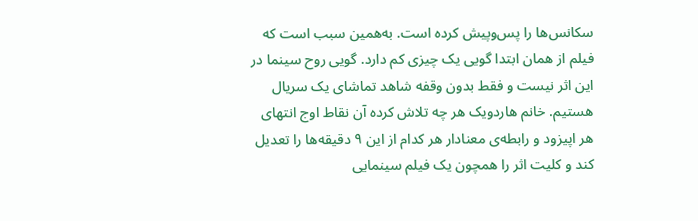سکانس‌ها را پس‌و‌پیش کرده است. به‌همین سبب است که فیلم از همان ابتدا گویی یک چیزی کم دارد. گویی روح سینما در این اثر نیست و فقط بدون وقفه شاهد تماشای یک سریال هستیم. خانم هاردویک هر چه تلاش کرده آن نقاط اوج انتهای هر اپیزود و رابطه‌ی معنادار هر کدام از این ۹ دقیقه‌ها را تعدیل کند و کلیت اثر را همچون یک فیلم سینمایی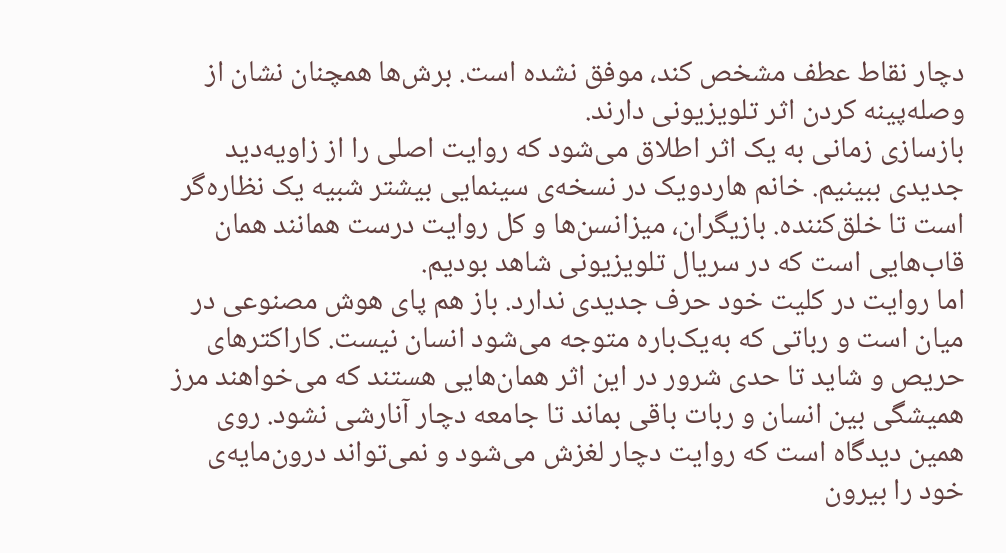دچار نقاط عطف مشخص کند، موفق نشده است. برش‌ها همچنان نشان از وصله‌پینه کردن اثر تلویزیونی دارند.
بازسازی زمانی به یک اثر اطلاق می‌شود که روایت اصلی را از زاویه‌دید جدیدی ببینیم. خانم هاردویک در نسخه‌ی سینمایی بیشتر شبیه یک نظاره‌گر است تا خلق‌کننده. بازیگران، میزانسن‌ها و کل روایت درست همانند همان قاب‌هایی است که در سریال تلویزیونی شاهد بودیم.
اما روایت در کلیت خود حرف جدیدی ندارد. باز هم پای هوش مصنوعی در میان است و رباتی که به‌یک‌باره متوجه می‌شود انسان نیست. کاراکترهای حریص و شاید تا حدی شرور در این اثر همان‌هایی هستند که می‌خواهند مرز همیشگی بین انسان و ربات باقی بماند تا جامعه دچار آنارشی نشود. روی همین دیدگاه است که روایت دچار لغزش می‌شود و نمی‌تواند درون‌مایه‌ی خود را بیرون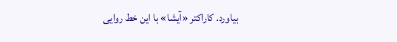بیاورد. کاراکتر «آیشا» با این خط روایی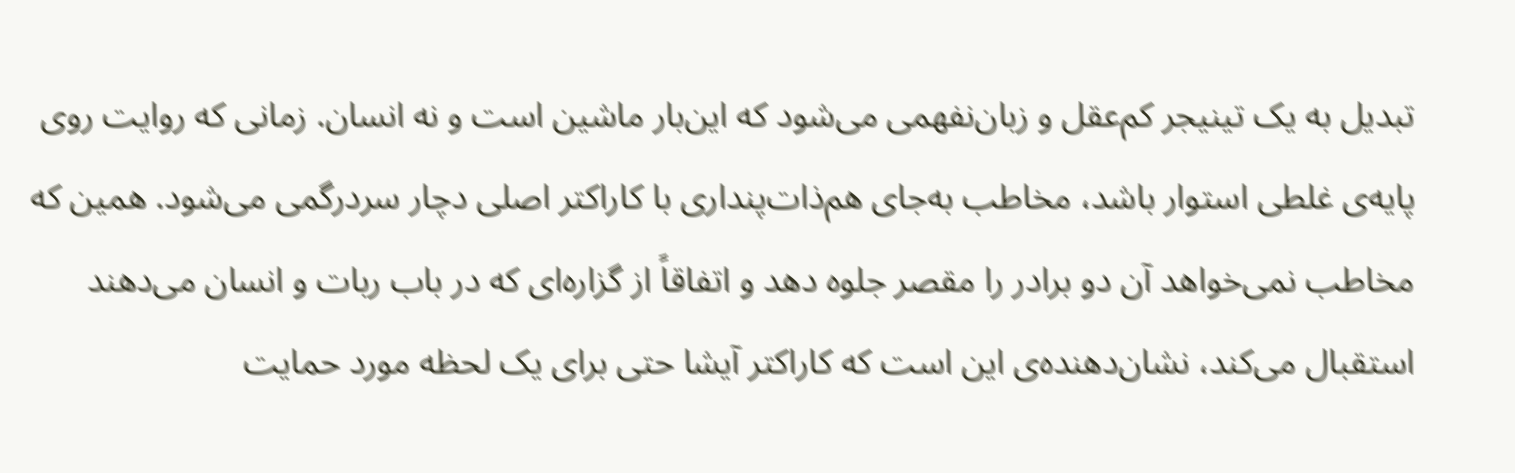تبدیل به یک تینیجر کم‌عقل و زبان‌نفهمی می‌شود که این‌بار ماشین است و نه انسان. زمانی که روایت روی پایه‌ی غلطی استوار باشد، مخاطب به‌جای هم‌ذات‌پنداری با کاراکتر اصلی دچار سردرگمی می‌شود. همین که مخاطب نمی‌خواهد آن دو برادر را مقصر جلوه دهد و اتفاقاً از گزاره‌ای که در باب ربات و انسان می‌دهند استقبال می‌کند، نشان‌دهنده‌ی این است که کاراکتر آیشا حتی برای یک لحظه مورد حمایت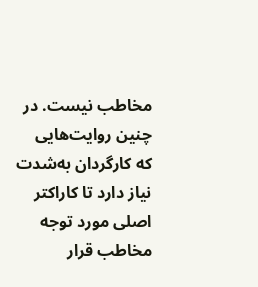مخاطب نیست. در چنین روایت‌هایی که کارگردان به‌شدت نیاز دارد تا کاراکتر اصلی مورد توجه مخاطب قرار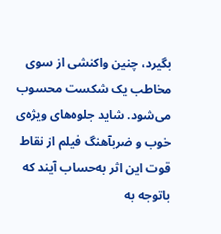بگیرد، چنین واکنشی از سوی مخاطب یک شکست محسوب می‌شود. شاید جلوه‌های ویژه‌ی خوب و ضربآهنگ فیلم از نقاط قوت این اثر به‌حساب آیند که با‌توجه به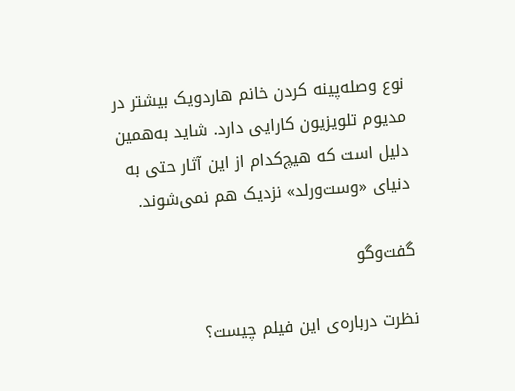نوع ‌وصله‌پینه ‌کردن خانم هاردویک بیشتر در مدیوم تلویزیون کارایی دارد. شاید به‌همین دلیل است که هیچ‌کدام از این آثار حتی به دنیای «وست‌ورلد» نزدیک هم نمی‌شوند.

گفت‌وگو

نظرت درباره‌ی این فیلم چیست؟